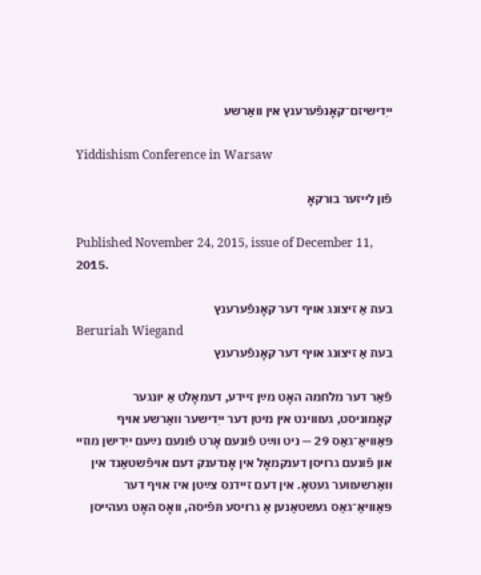ייִדישיזם־קאָנפֿערענץ אין וואַרשע

Yiddishism Conference in Warsaw

פֿון לייזער בורקאָ

Published November 24, 2015, issue of December 11, 2015.

בעת אַ זיצונג אויף דער קאָנפֿערענץ
Beruriah Wiegand
בעת אַ זיצונג אויף דער קאָנפֿערענץ

פֿאַר דער מלחמה האָט מײַן זיידע, דעמאָלט אַ יונגער קאָמוניסט, געוווינט אין מיטן דער ייִדישער וואַרשע אויף פּאַוויאַ־גאַס 29 — ניט ווײַט פֿונעם אָרט פֿונעם נײַעם ייִדישן מוזיי און פֿונעם גרויסן דענקמאָל אין אָנדענק דעם אויפֿשטאַנד אין וואַרשעווער געטאָ. אין דעם זיידנס צײַטן איז אויף דער פּאַוויאַ־גאַס געשטאַנען אַ גרויסע תּפֿיסה, וואָס האָט געהייסן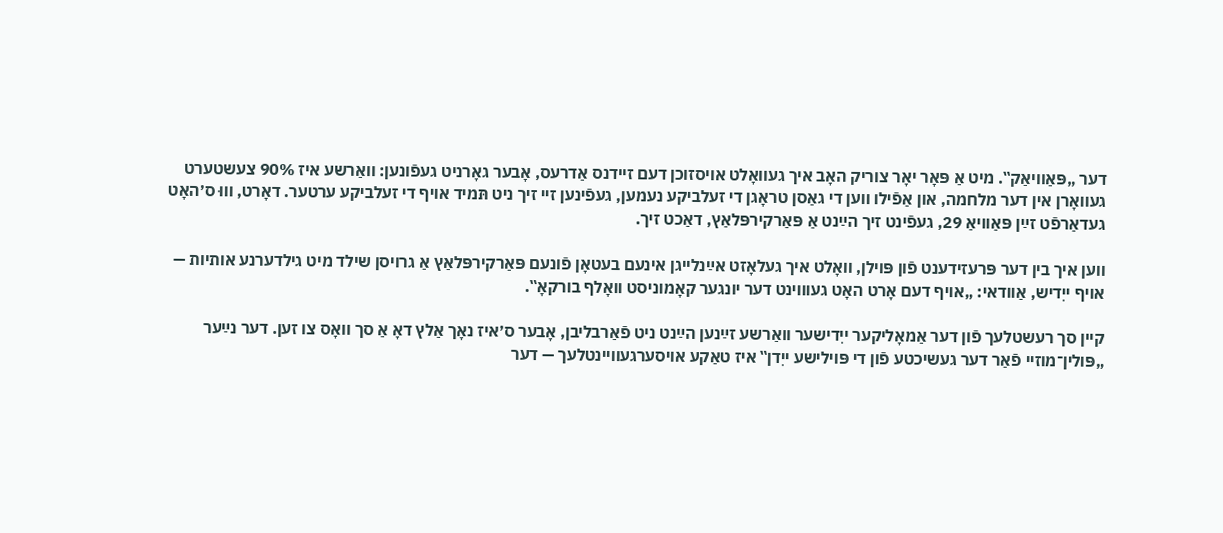דער „פּאַוויאַק‟. מיט אַ פּאָר יאָר צוריק האָב איך געוואָלט אויסזוכן דעם זיידנס אַדרעס, אָבער גאָרניט געפֿונען: וואַרשע איז 90% צעשטערט געוואָרן אין דער מלחמה, און אַפֿילו ווען די גאַסן טראָגן די זעלביקע נעמען, געפֿינען זיי זיך ניט תּמיד אויף די זעלביקע ערטער. דאָרט, וווּ ס׳האָט געדאַרפֿט זײַן פּאַוויאַ 29, געפֿינט זיך הײַנט אַ פּאַרקירפּלאַץ, דאַכט זיך.

ווען איך בין דער פּרעזידענט פֿון פּוילן, וואָלט איך געלאָזט אײַנלייגן אינעם בעטאָן פֿונעם פּאַרקירפּלאַץ אַ גרויסן שילד מיט גילדערנע אותיות — אויף ייִדיש, אַוודאי: „אויף דעם אָרט האָט געוווינט דער יונגער קאָמוניסט וואָלף בורקאָ‟.

קיין סך רעשטלעך פֿון דער אַמאָליקער ייִדישער וואַרשע זײַנען הײַנט ניט פֿאַרבליבן, אָבער ס׳איז נאָך אַלץ דאָ אַ סך וואָס צו זען. דער נײַער „פּולין־מוזיי פֿאַר דער געשיכטע פֿון די פּוילישע ייִדן‟ איז טאַקע אויסערגעוויינטלעך — דער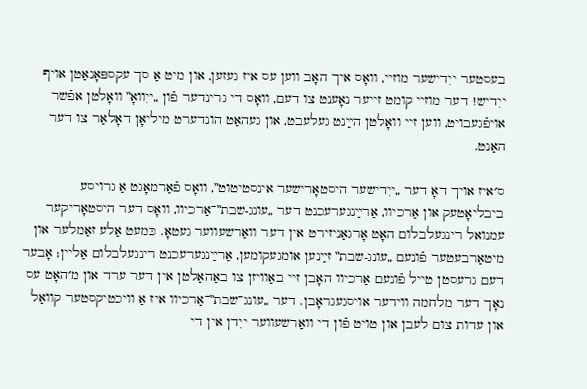בעסטער ייִדישער מוזיי, וואָס איך האָב ווען עס איז געזען, און מיט אַ סך עקספּאָנאַטן אויף ייִדיש! דער מוזיי קומט זייער נאָענט צו דעם, וואָס די גרינדער פֿון „ייִוואָ‟ וואָלטן אפֿשר אויפֿגעבויט, ווען זיי וואָלטן הײַנט געלעבט, און געהאַט הונדערט מיליאָן דאָלאַר צו דער האַנט.

ס׳איז אויך דאָ דער „ייִדישער היסטאָרישער אינסטיטוט‟, וואָס פֿאַרמאָגט אַ גרויסע ביבליאָטעק און אַרכיוו, אַרײַנגערעכנט דער „עונג-שבת‟־אַרכיוו, וואָס דער היסטאָריקער עמנואל רינגעלבלום האָט אָרגאַניזירט אין דער וואַרשעווער געטאָ. כּמעט אַלע זאַמלער און מיטאַרבעטער פֿונעם „עונג-שבת‟ זײַנען אומגעקומען, אַרײַנגערעכנט רינגעלבלום אַליין; אָבער דעם גרעסטן טייל פֿונעם אַרכיוו האָבן זיי באַוויזן צו באַהאַלטן אין דער ערד און מ׳האָט עס נאָך דער מלחמה ווידער אויסגעגראָבן. דער „עונג־שבת‟־אַרכיוו איז אַ וויכטיקסטער קוואַל און עדות צום לעבן און טויט פֿון די וואַרשעווער ייִדן אין די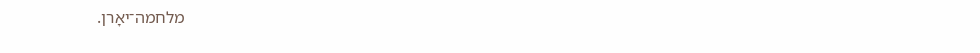מלחמה־יאָרן.